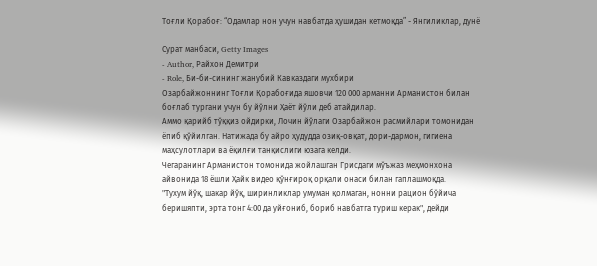Тоғли Қорабоғ: “Одамлар нон учун навбатда ҳушидан кетмоқда” - Янгиликлар, дунё

Сурат манбаси, Getty Images
- Author, Райхон Демитри
- Role, Би-би-сининг жанубий Кавказдаги мухбири
Озарбайжоннинг Тоғли Қорабоғида яшовчи 120 000 арманни Арманистон билан боғлаб тургани учун бу йўлни Ҳаёт йўли деб атайдилар.
Аммо қарийб тўққиз ойдирки, Лочин йўлаги Озарбайжон раcмийлари томонидан ёпиб қўйилган. Натижада бу айро ҳудудда озиқ-овқат, дори-дармон, гигиена маҳсулотлари ва ёқилғи танқислиги юзага келди.
Чегаранинг Арманистон томонида жойлашган Грисдаги мўъжаз меҳмонхона айвонида 18 ёшли Ҳайк видео қўнғироқ орқали онаси билан гаплашмоқда.
"Тухум йўқ, шакар йўқ, ширинликлар умуман қолмаган, нонни рацион бўйича беришяпти, эрта тонг 4:00 да уйғониб, бориб навбатга туриш керак", дейди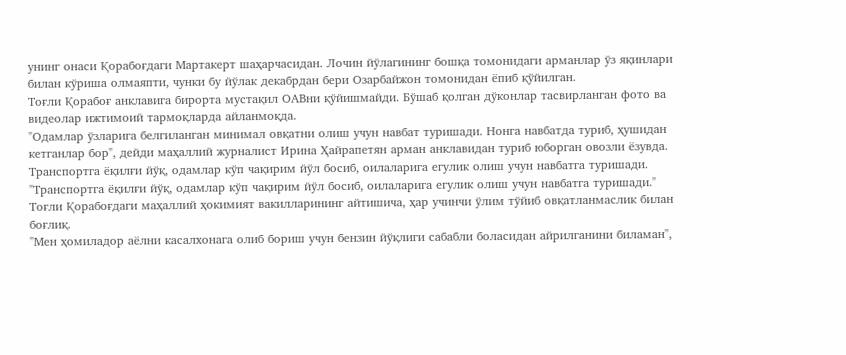унинг онаси Қорабоғдаги Мартакерт шаҳарчасидан. Лочин йўлагининг бошқа томонидаги арманлар ўз яқинлари билан кўриша олмаяпти, чунки бу йўлак декабрдан бери Озарбайжон томонидан ёпиб қўйилган.
Тоғли Қорабоғ анклавига бирорта мустақил ОАВни қўйишмайди. Бўшаб қолган дўконлар тасвирланган фото ва видеолар ижтимоий тармоқларда айланмоқда.
"Одамлар ўзларига белгиланган минимал овқатни олиш учун навбат туришади. Нонга навбатда туриб, ҳушидан кетганлар бор", дейди маҳаллий журналист Ирина Ҳайрапетян арман анклавидан туриб юборган овозли ёзувда.
Транспортга ёқилғи йўқ, одамлар кўп чақирим йўл босиб, оилаларига егулик олиш учун навбатга туришади.
"Транспортга ёқилғи йўқ, одамлар кўп чақирим йўл босиб, оилаларига егулик олиш учун навбатга туришади."
Тоғли Қорабоғдаги маҳаллий ҳокимият вакилларининг айтишича, ҳар учинчи ўлим тўйиб овқатланмаслик билан боғлиқ.
"Мен ҳомиладор аёлни касалхонага олиб бориш учун бензин йўқлиги сабабли боласидан айрилганини биламан",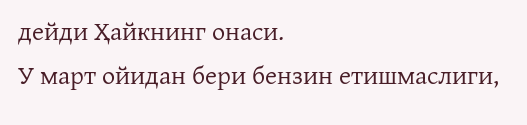дейди Ҳайкнинг онаси.
У март ойидан бери бензин етишмаслиги,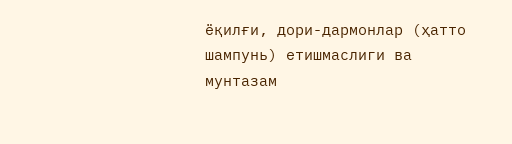ёқилғи, дори-дармонлар (ҳатто шампунь) етишмаслиги ва мунтазам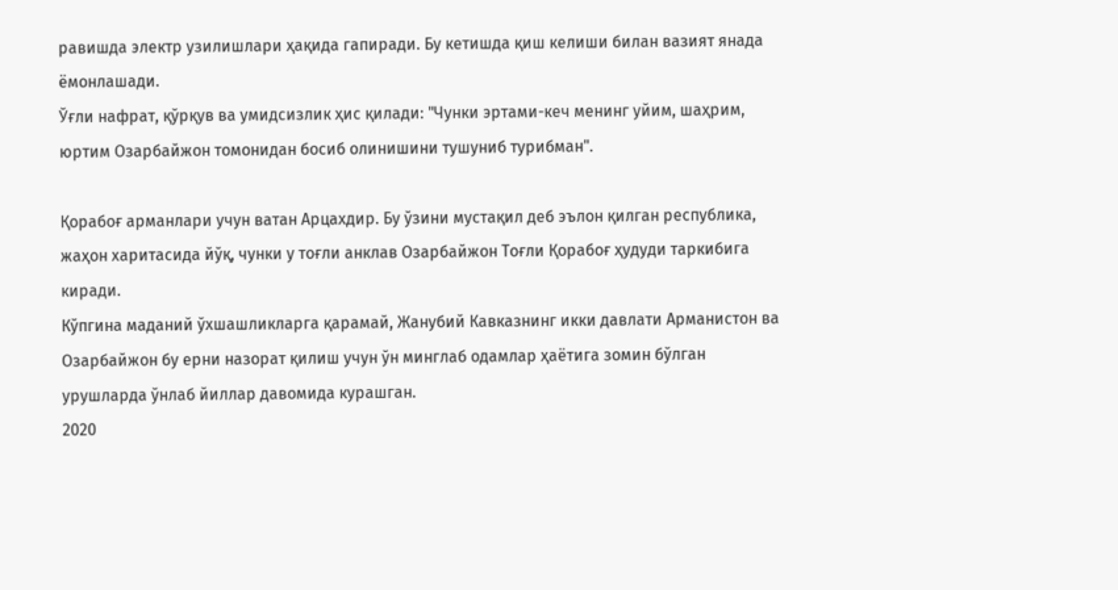равишда электр узилишлари ҳақида гапиради. Бу кетишда қиш келиши билан вазият янада ёмонлашади.
Ўғли нафрат, қўрқув ва умидсизлик ҳис қилади: "Чунки эртами-кеч менинг уйим, шаҳрим, юртим Озарбайжон томонидан босиб олинишини тушуниб турибман".

Қорабоғ арманлари учун ватан Арцахдир. Бу ўзини мустақил деб эълон қилган республика, жаҳон харитасида йўқ, чунки у тоғли анклав Озарбайжон Тоғли Қорабоғ ҳудуди таркибига киради.
Кўпгина маданий ўхшашликларга қарамай, Жанубий Кавказнинг икки давлати Арманистон ва Озарбайжон бу ерни назорат қилиш учун ўн минглаб одамлар ҳаётига зомин бўлган урушларда ўнлаб йиллар давомида курашган.
2020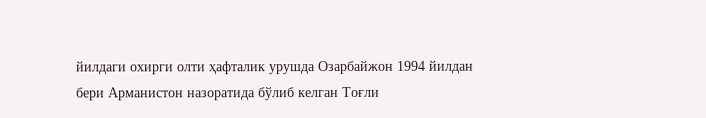йилдаги охирги олти ҳафталик урушда Озарбайжон 1994 йилдан бери Арманистон назоратида бўлиб келган Тоғли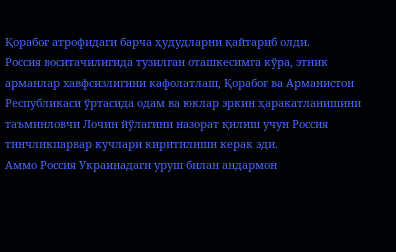Қорабоғ атрофидаги барча ҳудудларни қайтариб олди.
Россия воситачилигида тузилган оташкесимга кўра, этник арманлар хавфсизлигини кафолатлаш, Қорабоғ ва Арманистон Республикаси ўртасида одам ва юклар эркин ҳаракатланишини таъминловчи Лочин йўлагини назорат қилиш учун Россия тинчликпарвар кучлари киритилиши керак эди.
Аммо Россия Украинадаги уруш билан андармон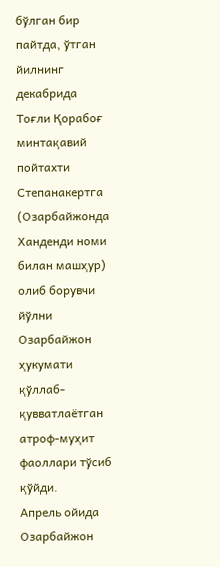бўлган бир пайтда, ўтган йилнинг декабрида Тоғли Қорабоғ минтақавий пойтахти Степанакертга (Озарбайжонда Ханденди номи билан машҳур) олиб борувчи йўлни Озарбайжон ҳукумати қўллаб-қувватлаётган атроф-муҳит фаоллари тўсиб қўйди.
Апрель ойида Озарбайжон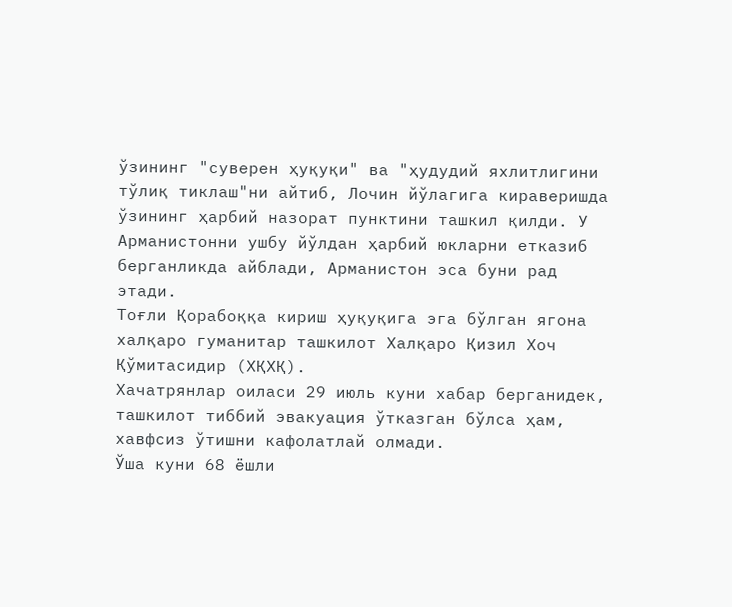ўзининг "суверен ҳуқуқи" ва "ҳудудий яхлитлигини тўлиқ тиклаш"ни айтиб, Лочин йўлагига кираверишда ўзининг ҳарбий назорат пунктини ташкил қилди. У Арманистонни ушбу йўлдан ҳарбий юкларни етказиб берганликда айблади, Арманистон эса буни рад этади.
Тоғли Қорабоққа кириш ҳуқуқига эга бўлган ягона халқаро гуманитар ташкилот Халқаро Қизил Хоч Қўмитасидир (ХҚХҚ).
Хачатрянлар оиласи 29 июль куни хабар берганидек, ташкилот тиббий эвакуация ўтказган бўлса ҳам, хавфсиз ўтишни кафолатлай олмади.
Ўша куни 68 ёшли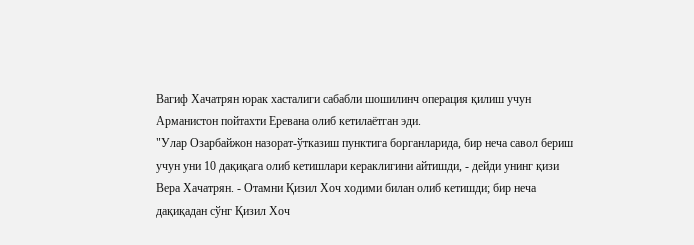Вагиф Хачатрян юрак хасталиги сабабли шошилинч операция қилиш учун Арманистон пойтахти Еревана олиб кетилаётган эди.
"Улар Озарбайжон назорат-ўтказиш пунктига борганларида, бир неча савол бериш учун уни 10 дақиқага олиб кетишлари кераклигини айтишди, - дейди унинг қизи Вера Хачатрян. - Отамни Қизил Хоч ходими билан олиб кетишди; бир неча дақиқадан сўнг Қизил Хоч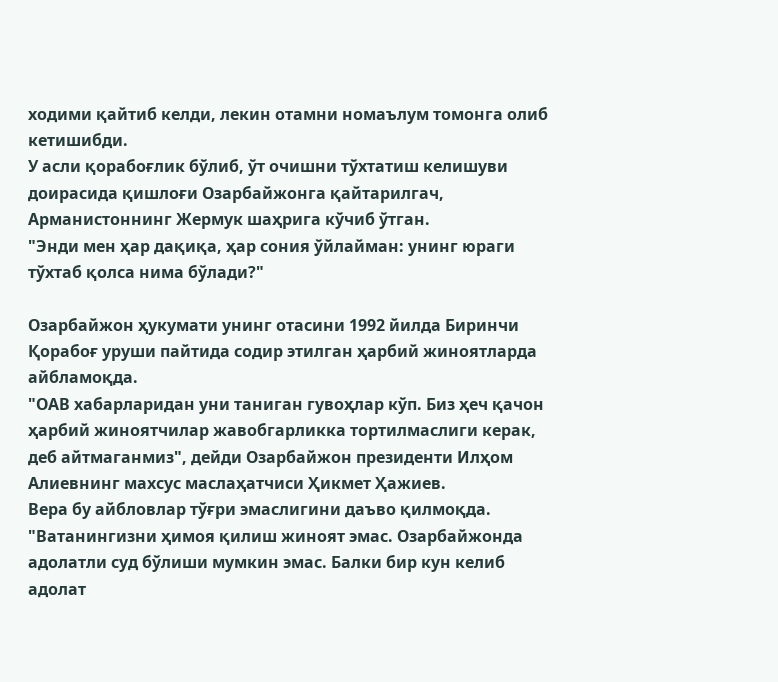ходими қайтиб келди, лекин отамни номаълум томонга олиб кетишибди.
У асли қорабоғлик бўлиб, ўт очишни тўхтатиш келишуви доирасида қишлоғи Озарбайжонга қайтарилгач, Арманистоннинг Жермук шаҳрига кўчиб ўтган.
"Энди мен ҳар дақиқа, ҳар сония ўйлайман: унинг юраги тўхтаб қолса нима бўлади?"

Озарбайжон ҳукумати унинг отасини 1992 йилда Биринчи Қорабоғ уруши пайтида содир этилган ҳарбий жиноятларда айбламоқда.
"ОАВ хабарларидан уни таниган гувоҳлар кўп. Биз ҳеч қачон ҳарбий жиноятчилар жавобгарликка тортилмаслиги керак, деб айтмаганмиз", дейди Озарбайжон президенти Илҳом Алиевнинг махсус маслаҳатчиси Ҳикмет Ҳажиев.
Вера бу айбловлар тўғри эмаслигини даъво қилмоқда. "Ватанингизни ҳимоя қилиш жиноят эмас. Озарбайжонда адолатли суд бўлиши мумкин эмас. Балки бир кун келиб адолат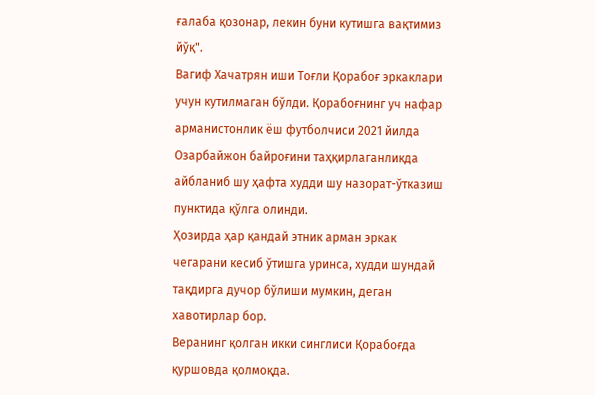ғалаба қозонар, лекин буни кутишга вақтимиз йўқ".
Вагиф Хачатрян иши Тоғли Қорабоғ эркаклари учун кутилмаган бўлди. Қорабоғнинг уч нафар арманистонлик ёш футболчиси 2021 йилда Озарбайжон байроғини таҳқирлаганликда айбланиб шу ҳафта худди шу назорат-ўтказиш пунктида қўлга олинди.
Ҳозирда ҳар қандай этник арман эркак чегарани кесиб ўтишга уринса, худди шундай тақдирга дучор бўлиши мумкин, деган хавотирлар бор.
Веранинг қолган икки синглиси Қорабоғда қуршовда қолмоқда.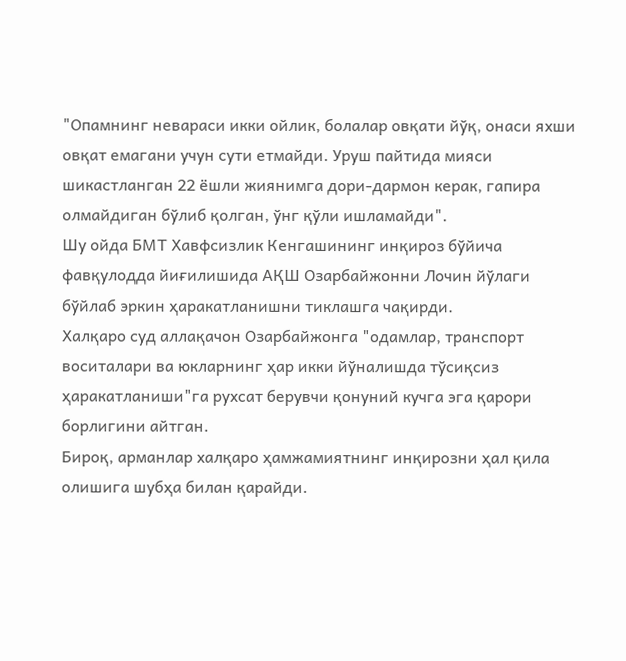"Опамнинг невараси икки ойлик, болалар овқати йўқ, онаси яхши овқат емагани учун сути етмайди. Уруш пайтида мияси шикастланган 22 ёшли жиянимга дори-дармон керак, гапира олмайдиган бўлиб қолган, ўнг қўли ишламайди".
Шу ойда БМТ Хавфсизлик Кенгашининг инқироз бўйича фавқулодда йиғилишида АҚШ Озарбайжонни Лочин йўлаги бўйлаб эркин ҳаракатланишни тиклашга чақирди.
Халқаро суд аллақачон Озарбайжонга "одамлар, транспорт воситалари ва юкларнинг ҳар икки йўналишда тўсиқсиз ҳаракатланиши"га рухсат берувчи қонуний кучга эга қарори борлигини айтган.
Бироқ, арманлар халқаро ҳамжамиятнинг инқирозни ҳал қила олишига шубҳа билан қарайди.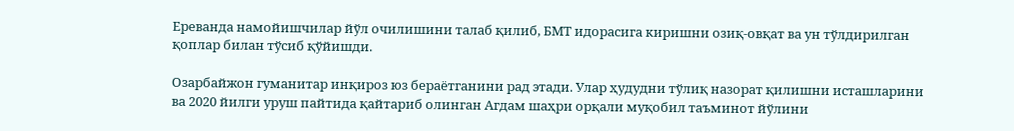Ереванда намойишчилар йўл очилишини талаб қилиб, БМТ идорасига киришни озиқ-овқат ва ун тўлдирилган қоплар билан тўсиб қўйишди.

Озарбайжон гуманитар инқироз юз бераётганини рад этади. Улар ҳудудни тўлиқ назорат қилишни исташларини ва 2020 йилги уруш пайтида қайтариб олинган Агдам шаҳри орқали муқобил таъминот йўлини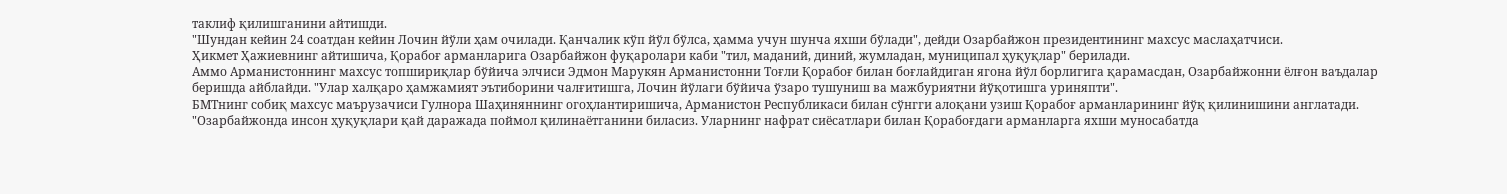таклиф қилишганини айтишди.
"Шундан кейин 24 соатдан кейин Лочин йўли ҳам очилади. Қанчалик кўп йўл бўлса, ҳамма учун шунча яхши бўлади", дейди Озарбайжон президентининг махсус маслаҳатчиси.
Ҳикмет Ҳажиевнинг айтишича, Қорабоғ арманларига Озарбайжон фуқаролари каби "тил, маданий, диний, жумладан, муниципал ҳуқуқлар" берилади.
Аммо Арманистоннинг махсус топшириқлар бўйича элчиси Эдмон Марукян Арманистонни Тоғли Қорабоғ билан боғлайдиган ягона йўл борлигига қарамасдан, Озарбайжонни ёлғон ваъдалар беришда айблайди. "Улар халқаро ҳамжамият эътиборини чалғитишга, Лочин йўлаги бўйича ўзаро тушуниш ва мажбуриятни йўқотишга уриняпти".
БМТнинг собиқ махсус маърузачиси Гулнора Шаҳиняннинг огоҳлантиришича, Арманистон Республикаси билан сўнгги алоқани узиш Қорабоғ арманларининг йўқ қилинишини англатади. "Озарбайжонда инсон ҳуқуқлари қай даражада поймол қилинаётганини биласиз. Уларнинг нафрат сиёсатлари билан Қорабоғдаги арманларга яхши муносабатда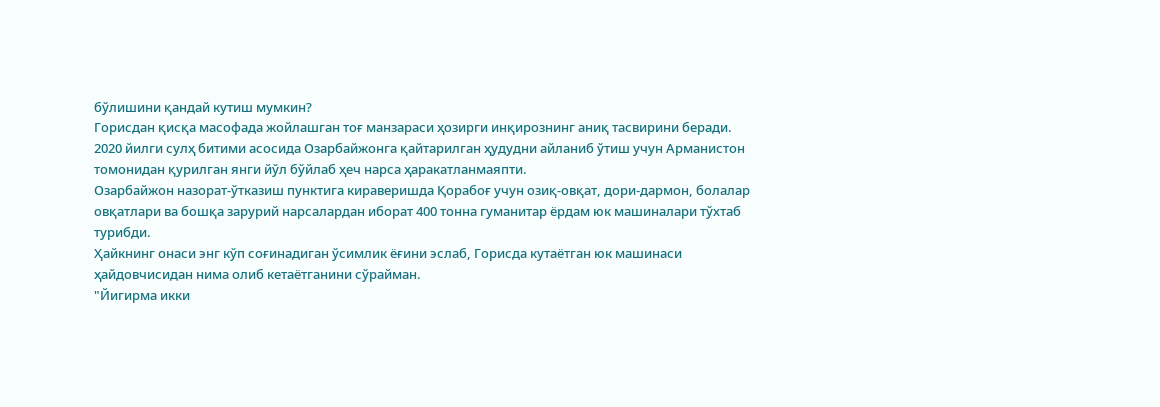бўлишини қандай кутиш мумкин?
Горисдан қисқа масофада жойлашган тоғ манзараси ҳозирги инқирознинг аниқ тасвирини беради.
2020 йилги сулҳ битими асосида Озарбайжонга қайтарилган ҳудудни айланиб ўтиш учун Арманистон томонидан қурилган янги йўл бўйлаб ҳеч нарса ҳаракатланмаяпти.
Озарбайжон назорат-ўтказиш пунктига кираверишда Қорабоғ учун озиқ-овқат, дори-дармон, болалар овқатлари ва бошқа зарурий нарсалардан иборат 400 тонна гуманитар ёрдам юк машиналари тўхтаб турибди.
Ҳайкнинг онаси энг кўп соғинадиган ўсимлик ёғини эслаб, Горисда кутаётган юк машинаси ҳайдовчисидан нима олиб кетаётганини сўрайман.
"Йигирма икки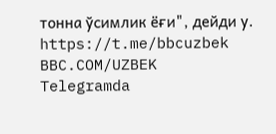тонна ўсимлик ёғи", дейди у.
https://t.me/bbcuzbek
BBC.COM/UZBEK
Telegramda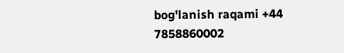bog'lanish raqami +44 7858860002